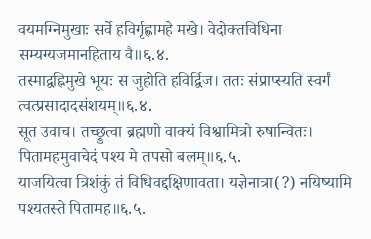वयमग्निमुखाः सर्वे हविर्गृह्णामहे मखे। वेदोक्तविधिना सम्यग्यजमानहिताय वै॥६.४.
तस्माद्वह्निमुखे भूयः स जुहोति हविर्द्विज। ततः संप्राप्स्यति स्वर्गं त्वत्प्रसादादसंशयम्॥६.४.
सूत उवाच। तच्छ्रुत्वा ब्रह्मणो वाक्यं विश्वामित्रो रुषान्वितः। पितामहमुवाचेदं पश्य मे तपसो बलम्॥६.५.
याजयित्वा त्रिशंकुं तं विधिवद्दक्षिणावता। यज्ञेनात्रा(?) नयिष्यामि पश्यतस्ते पितामह॥६.५.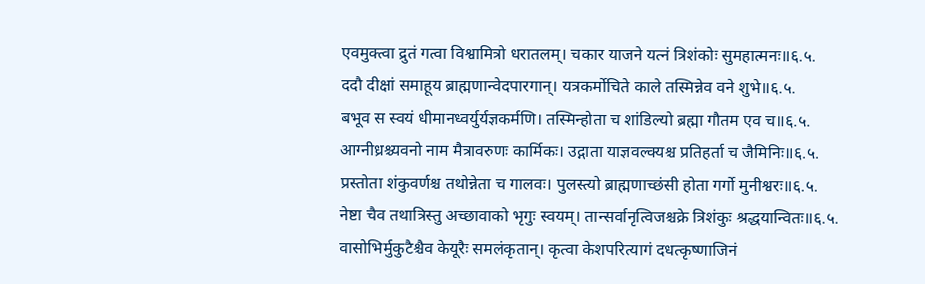एवमुक्त्वा द्रुतं गत्वा विश्वामित्रो धरातलम्। चकार याजने यत्नं त्रिशंकोः सुमहात्मनः॥६.५.
ददौ दीक्षां समाहूय ब्राह्मणान्वेदपारगान्। यत्रकर्मोचिते काले तस्मिन्नेव वने शुभे॥६.५.
बभूव स स्वयं धीमानध्वर्युर्यज्ञकर्मणि। तस्मिन्होता च शांडिल्यो ब्रह्मा गौतम एव च॥६.५.
आग्नीध्रश्च्यवनो नाम मैत्रावरुणः कार्मिकः। उद्गाता याज्ञवल्क्यश्च प्रतिहर्ता च जैमिनिः॥६.५.
प्रस्तोता शंकुवर्णश्च तथोन्नेता च गालवः। पुलस्त्यो ब्राह्मणाच्छंसी होता गर्गो मुनीश्वरः॥६.५.
नेष्टा चैव तथात्रिस्तु अच्छावाको भृगुः स्वयम्। तान्सर्वानृत्विजश्चक्रे त्रिशंकुः श्रद्धयान्वितः॥६.५.
वासोभिर्मुकुटैश्चैव केयूरैः समलंकृतान्। कृत्वा केशपरित्यागं दधत्कृष्णाजिनं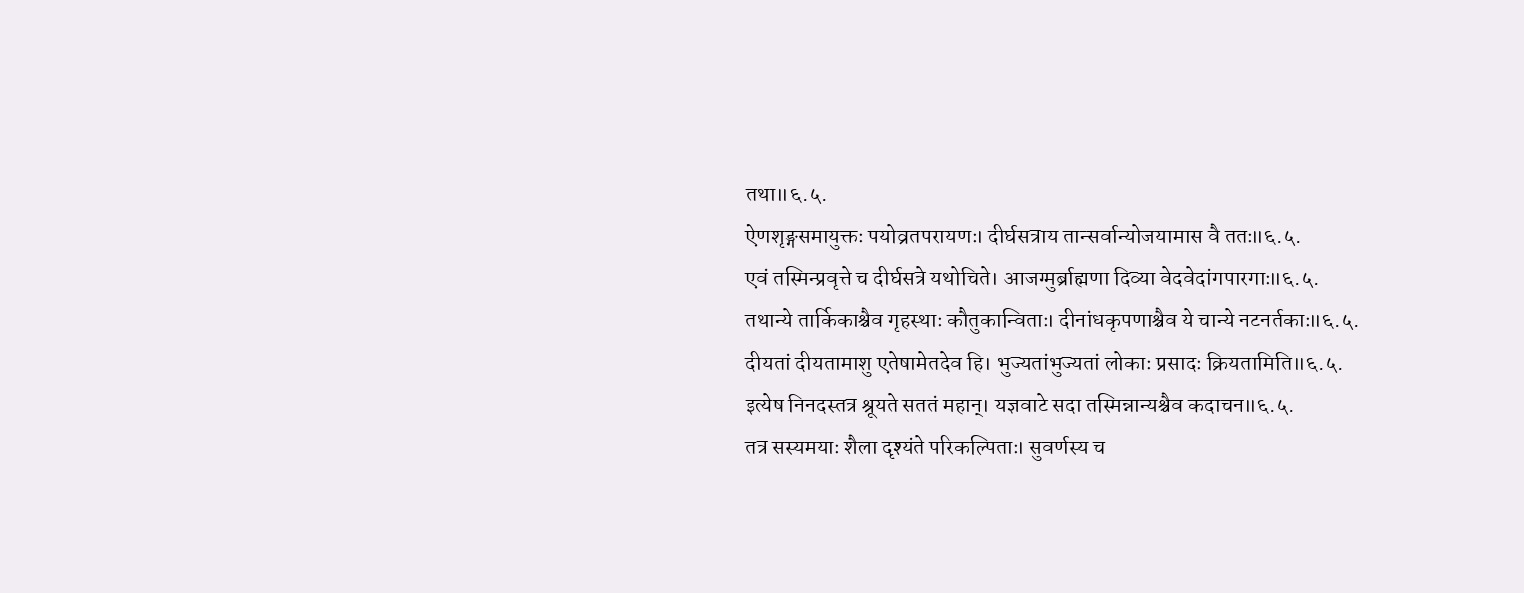तथा॥६.५.
ऐणशृङ्गसमायुक्तः पयोव्रतपरायणः। दीर्घसत्राय तान्सर्वान्योजयामास वै ततः॥६.५.
एवं तस्मिन्प्रवृत्ते च दीर्घसत्रे यथोचिते। आजग्मुर्ब्राह्मणा दिव्या वेदवेदांगपारगाः॥६.५.
तथान्ये तार्किकाश्चैव गृहस्थाः कौतुकान्विताः। दीनांधकृपणाश्चैव ये चान्ये नटनर्तकाः॥६.५.
दीयतां दीयतामाशु एतेषामेतदेव हि। भुज्यतांभुज्यतां लोकाः प्रसादः क्रियतामिति॥६.५.
इत्येष निनदस्तत्र श्रूयते सततं महान्। यज्ञवाटे सदा तस्मिन्नान्यश्चैव कदाचन॥६.५.
तत्र सस्यमयाः शैला दृश्यंते परिकल्पिताः। सुवर्णस्य च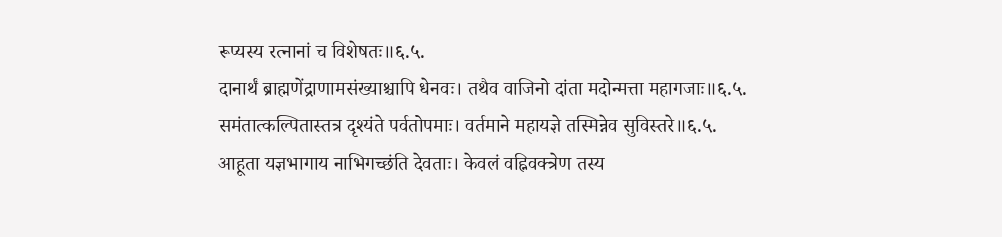रूप्यस्य रत्नानां च विशेषतः॥६.५.
दानार्थं ब्राह्मणेंद्राणामसंख्याश्चापि धेनवः। तथैव वाजिनो दांता मदोन्मत्ता महागजाः॥६.५.
समंतात्कल्पितास्तत्र दृश्यंते पर्वतोपमाः। वर्तमाने महायज्ञे तस्मिन्नेव सुविस्तरे॥६.५.
आहूता यज्ञभागाय नाभिगच्छंति देवताः। केवलं वह्निवक्त्रेण तस्य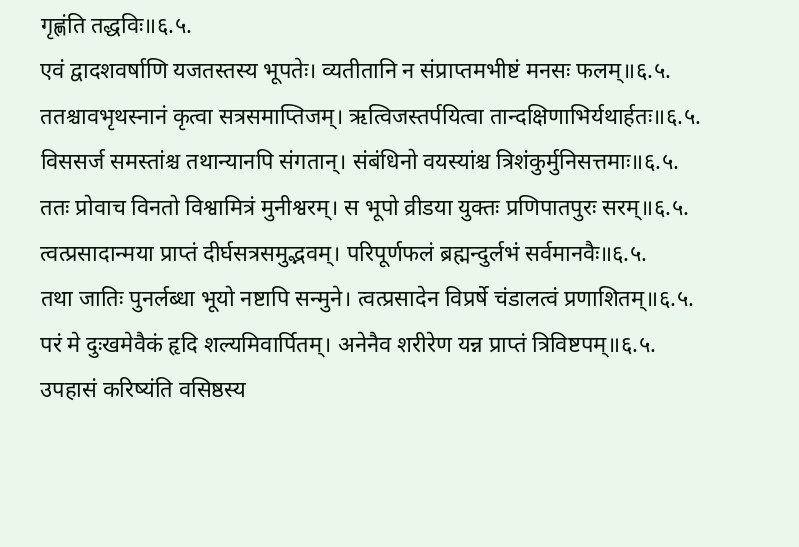गृह्णंति तद्धविः॥६.५.
एवं द्वादशवर्षाणि यजतस्तस्य भूपतेः। व्यतीतानि न संप्राप्तमभीष्टं मनसः फलम्॥६.५.
ततश्चावभृथस्नानं कृत्वा सत्रसमाप्तिजम्। ऋत्विजस्तर्पयित्वा तान्दक्षिणाभिर्यथार्हतः॥६.५.
विससर्ज समस्तांश्च तथान्यानपि संगतान्। संबंधिनो वयस्यांश्च त्रिशंकुर्मुनिसत्तमाः॥६.५.
ततः प्रोवाच विनतो विश्वामित्रं मुनीश्वरम्। स भूपो व्रीडया युक्तः प्रणिपातपुरः सरम्॥६.५.
त्वत्प्रसादान्मया प्राप्तं दीर्घसत्रसमुद्भवम्। परिपूर्णफलं ब्रह्मन्दुर्लभं सर्वमानवैः॥६.५.
तथा जातिः पुनर्लब्धा भूयो नष्टापि सन्मुने। त्वत्प्रसादेन विप्रर्षे चंडालत्वं प्रणाशितम्॥६.५.
परं मे दुःखमेवैकं हृदि शल्यमिवार्पितम्। अनेनैव शरीरेण यन्न प्राप्तं त्रिविष्टपम्॥६.५.
उपहासं करिष्यंति वसिष्ठस्य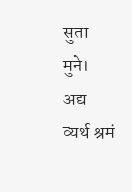सुता मुने। अद्य व्यर्थ श्रमं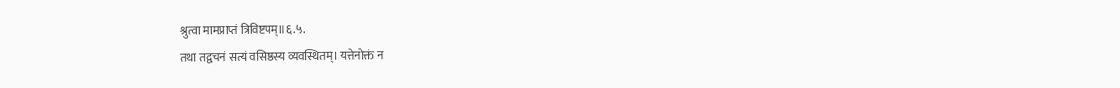श्रुत्वा मामप्राप्तं त्रिविष्टपम्॥६.५.
तथा तद्वचनं सत्यं वसिष्ठस्य व्यवस्थितम्। यत्तेनोक्तं न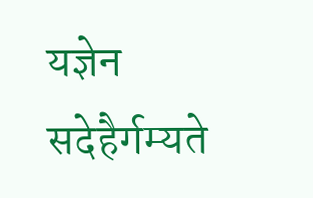यज्ञेन सदेहैर्गम्यते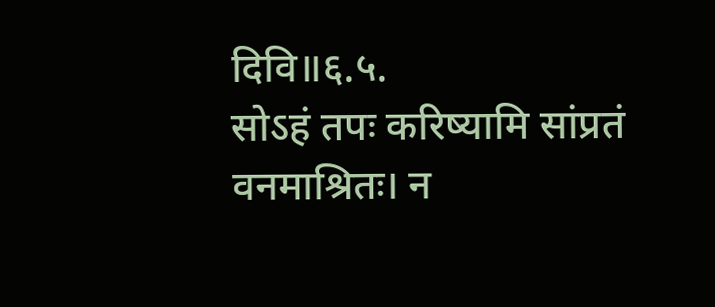दिवि॥६.५.
सोऽहं तपः करिष्यामि सांप्रतं वनमाश्रितः। न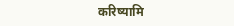करिष्यामि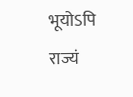भूयोऽपि राज्यं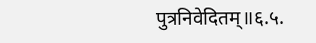पुत्रनिवेदितम्॥६.५.